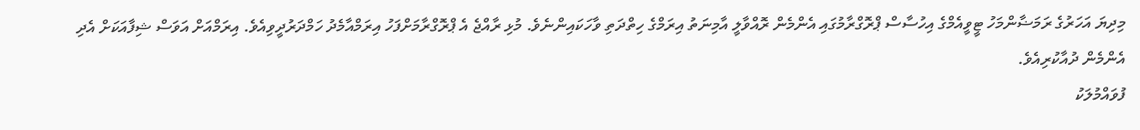މިދިޔަ އަހަރުގެ ރަމަޟާންމަހު ޓީވީއެމްގެ އިހުސާސް ޕްރޮގްރާމުގައި އެންމެން ރޮއްވާލީ އާމިނަތު އިރަމްގެ ހިތްދަތި ވާހަކައިންނެވެ. މުޅި ރާއްޖެ އެ ޕްރޮގްރާމަށްފަހު އިރަމްއާމެދު ހަމްދަރުދީވިއެވެ. އިރަމްއަށް އަވަސް ޝިފާއަކަށް އެދި އެންމެން ދުއާކުރިއެވެ.
ފުވައްމުލަކު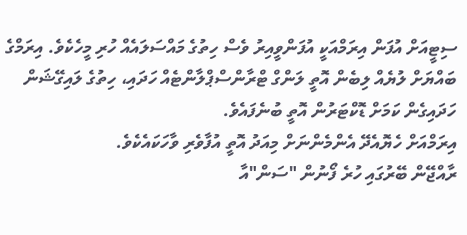ސިޓީއަށް އުފަން އިރަމްއަކީ އުފަންވީއިރު ވެސް ހިތުގެ މައްސަލައެއް ހުރި މީހެކެވެ. އިރަމްގެ ބައްޔަށް ލުޔެއް ލިބެން އޮތީ ލަންގް ޓްރާންސްޕްލާންޓެއް ހަދައި، ހިތުގެ ލައިގޭޝަން ހަދައިގެން ކަމަށް ޑޮކްޓަރުން އޮތީ ބުނެފައެވެ.
އިރަމްއަށް ހެޔޮއެދޭ އެންމެންނަށް މިއަދު އޮތީ އުފާވެރި ވާހަކައެކެވެ.
ރާއްޖޭން ބޭރުގައި ހުރެ ފޯނުން "ސަން"އާ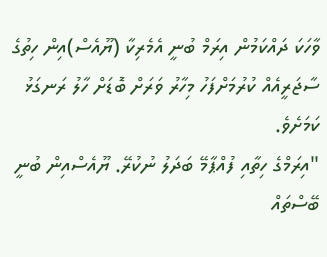ވާހަކަ ދައްކަމުން އިރަމް ބުނީ އެމެރިކާ (ޔޫއެސް)އިން ހިތުގެ ސާޖަރީއެއް ކުރުމަށްފަހު މިހާރު ވަރަށް ބޮޑަށް ހާލު ރަނގަޅު ކަމަށެވެ.
"އިރަމްގެ ހިތާއި ފުއްޕާމޭ ބަދަލު ނުކުރޭ. ޔޫއެސްއިން ބުނީ ބޭސްތައް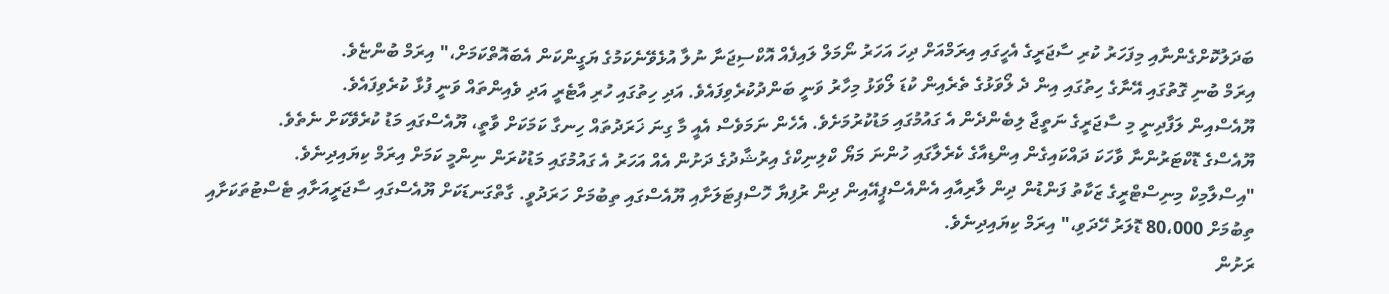ބަދަލުކޮށްގެންނާއި މިފަހަރު ކުރި ސާޖަރީގެ އެހީގައި އިރަމްއަށް ދިހަ އަހަރު ނޯމަލް ލައިފެއް އޮކްސިޖަނާ ނުލާ އުޅެވޭނެކަމުގެ ޔަގީންކަން އެބައޮތްކަމަށް،" އިރަމް ބުންޏެވެ.
އިރަމް ބުނި ގޮތުގައި އޭނާގެ ހިތުގައި އިން ދެ ލޯވަޅުގެ ތެރެއިން ކުޑަ ލޯވަޅު މިހާރު ވަނީ ބަންދުކުރެވިފައެވެ. އަދި ހިތުގައި ހުރި އާޓެރީ އަދި ވެއިންތައް ވަނީ ފުޅާ ކުރެވިފައެވެ.
ޔޫއެސްއިން ލަފާދިނީ މި ސާޖަރީގެ ނަތީޖާ ލިބެންދެން އެ ގައުމުގައި މަޑުކުރުމަށެވެ. އެހެން ނަމަވެސް އެއީ މާ ގިނަ ޚަރަދުތައް ހިނގާ ކަމަކަށް ވާތީ، ޔޫއެސްގައި މަޑު ކުރެވޭކަށް ނެތެވެ.
ޔޫއެސްގެ ޑޮކްޓަރުންނާ ވާހަކަ ދައްކައިގެން އިންޑިއާގެ ކެރެލާގައި ހުންނަ މަޔޯ ކްލިނިކްގެ އިރުޝާދުގެ ދަށުން އެއް އަހަރު އެ ގައުމުގައި މަޑުކުރަން ނިންމީ ކަމަށް އިރަމް ކިޔައިދިނެވެ.
"އިސްލާމިކް މިނިސްޓްރީގެ ޒަކާތު ފަންޑުން ދިން ލާރިއާއި އެންއެސްޕީއޭއިން ދިން ރުފިޔާ ހޮސްޕިޓަލަށާއި ޔޫއެސްގައި ތިބުމަށް ހަރަދުވީ. ގާތްގަނޑަކަށް ޔޫއެސްގައި ސާޖަރީއަށާއި ޓެސްޓުތަކަށާއި ތިބުމަށް 80،000 ޑޮލަރު ހޭދަވި،" އިރަމް ކިޔައިދިނެވެ.
ރަށުން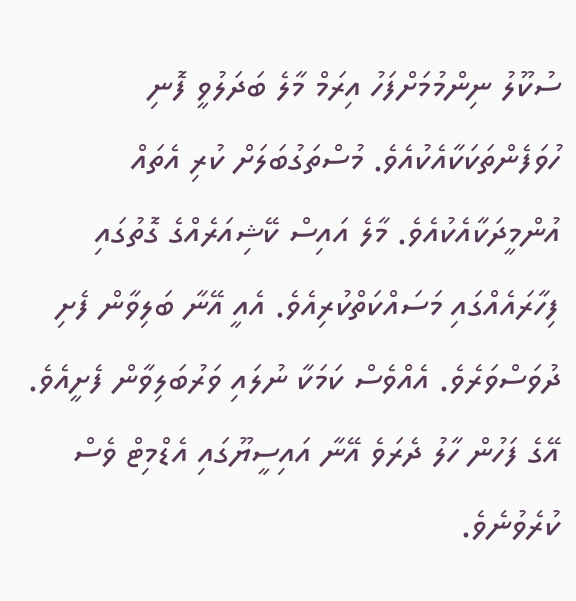ސުކޫލު ނިންމުމަށްފަހު އިރަމް މާލެ ބަދަލުވީ ފޮނި ހުވަފެންތަކަކާއެކުއެވެ. މުސްތަގުބަލަށް ކުރި އެތައް އުންމީދަކާއެކުއެވެ. މާލެ އައިސް ކޭޝިއަރެއްގެ ގޮތުގައި ފިހާރައެއްގައި މަސައްކަތްކުރިއެވެ. އެއީ އޭނާ ބަލިވާން ފެށި ދުވަސްވަރެވެ. އެއްވެސް ކަމަކާ ނުލައި ވަރުބަލިވާން ފެށީއެވެ.
އޭގެ ފަހުން ހާލު ދެރަވެ އޭނާ އައިސީޔޫގައި އެޑްމިޓް ވެސް ކުރެވުނެވެ.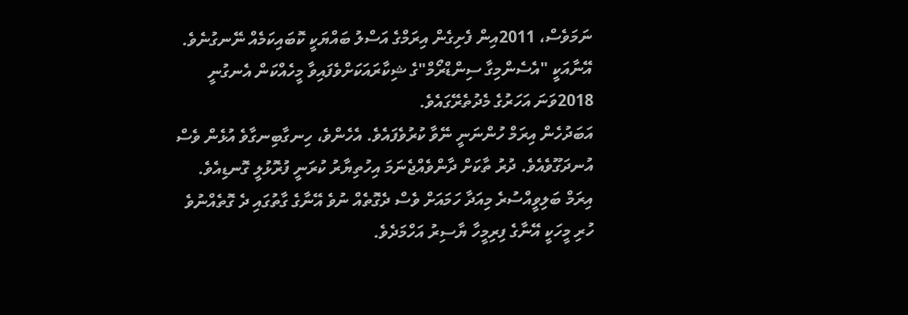ނަމަވެސް، 2011އިން ފެށިގެން އިރަމްގެ އަސްލު ބައްޔަކީ ކޮބައިކަމެއް ނޭނގުނެވެ. އޭނާއަކީ "އެސެންމިގާ ސިންޑްރޯމް"ގެ ޝިކާރައަކަށްވެފައިވާ މީހެއްކަން އެނގުނީ 2018ވަނަ އަހަރުގެ މެދުތެރޭގައެވެ.
އަބަދުހެން އިރަމް ހުންނަނީ ނޭވާ ކުރުވެފައެވެ. އެހެންވެ، ހިނގާބިނގާވެ އުޅެން ވެސް އުނދަގޫވެއެވެ. ދުރު ތާކަށް ދާންވެއްޖެނަމަ އިހުތިޔާރު ކުރަނީ ފުރޮޅުލީ ގޮނޑިއެވެ.
އިރަމް ބަލިވީއްސުރެ މިއަދާ ހަމައަށް ވެސް ދެގޮތެއް ނުވެ އޭނާގެ ގާތުގައި ދެ ގޮތެއްނުވެ ހުރި މީހަކީ އޭނާގެ ފިރިމީހާ ޔާސިރު އަހްމަދެވެ.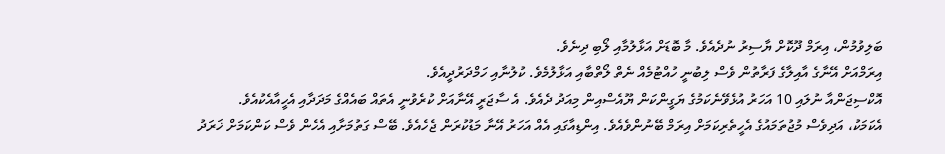ބަލިވުމުން، އިރަމް ދޫކޮށް ޔާސިރު ނުދެއެވެ. މާ ބޮޑަށް އަޅާލުމާއި ލޯބި ދިނެވެ.
އިރަމްއަށް އޭނާގެ އާއިލާގެ ފަރާތުން ވެސް ލިބުނީ ހުއްޓުމެއް ނެތް ލޯތްބާއި އަޅާލުމެވެ. ކުލުނާއި ހަމްދަރުދީއެވެ.
އޮކްސިޖަންއާ ނުލައި 10 އަހަރު އުޅެވޭނެކަމުގެ ޔަގީންކަން ޔޫއެސްއިން މިއަދު ދެއެވެ. އެ ސާޖަރީ އޭނާއަށް ކުރެވުނީ އެތައް ބައެއްގެ މަދަދާއި އެހީއާއެކުއެވެ.
އެކަމަކު، އަދިވެސް މުޖުތަމައުގެ އެހީތެރިކަމަށް އިރަމް ބޭނުންވެއެވެ. އިންޑިއާގައި އެއް އަހަރު އޭނާ މަޑުކުރަން ޖެހެއެވެ. ބޭސް ގަތުމަށާއި އެހެން ވެސް ކަންކަމަށް ޚަރަދު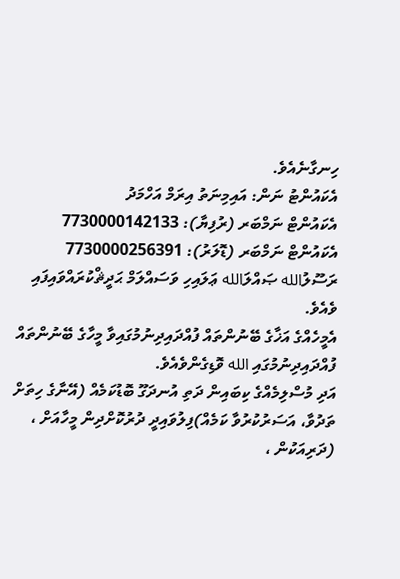ހިނގާނެއެވެ.
އެކައުންޓު ނަން: އައިމިނަތު އިރަމް އަހްމަދު
އެކައުންޓް ނަމްބަރ (ރުފިޔާ): 7730000142133
އެކައުންޓް ނަމްބަރ (ޑޮލަރު): 7730000256391
ރަސޫލުالله ޞައްލަالله ޢަލައިހި ވަސައްލަމް ޙަދީޘްކުރައްވައިފައި ވެއެވެ.
އެމީހެއްގެ އަޚާގެ ބޭނުންތައް ފުއްދައިދިނުމުގައިވާ މީހާގެ ބޭނުންތައް ފުއްދައިދިނުމުގައި الله ވޮޑިގެންވެއެވެ.
އަދި މުސްލިމެއްގެ ކިބައިން ދަތި އުނދަގޫ ބޮޑުކަމެއް (އޭނާގެ ހިތަށް ތަދުވާ، އަސަރުކުރުވާ ކަމެއް)ފިލުވައިދީ ދުރުކޮށްދިން މީހާއަށް ، (ދަރިއަކުން ،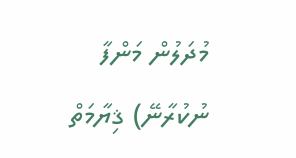މުދަލުން މަންފާ ނުކުރާނޭ) ޤިޔާމަތް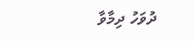ދުވަހު ދިމާވާ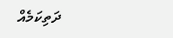ދަތިކަމެއް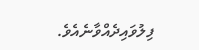ފިލުވައިދެއްވާނެއެވެ.